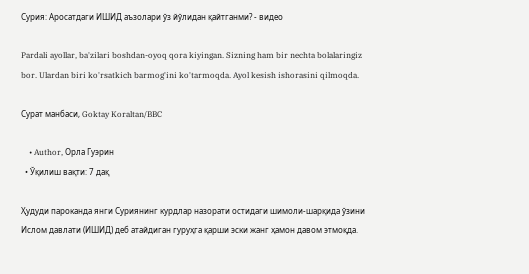Сурия: Аросатдаги ИШИД аъзолари ўз йўлидан қайтганми? - видео

Pardali ayollar, ba'zilari boshdan-oyoq qora kiyingan. Sizning ham bir nechta bolalaringiz bor. Ulardan biri ko'rsatkich barmog'ini ko'tarmoqda. Ayol kesish ishorasini qilmoqda.

Сурат манбаси, Goktay Koraltan/BBC

    • Author, Орла Гуэрин
  • Ўқилиш вақти: 7 дақ

Ҳудуди пароканда янги Суриянинг курдлар назорати остидаги шимоли-шарқида ўзини Ислом давлати (ИШИД) деб атайдиган гуруҳга қарши эски жанг ҳамон давом этмоқда.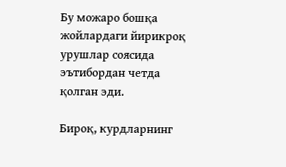Бу можаро бошқа жойлардаги йирикроқ урушлар соясида эътибордан четда қолган эди.

Бироқ, курдларнинг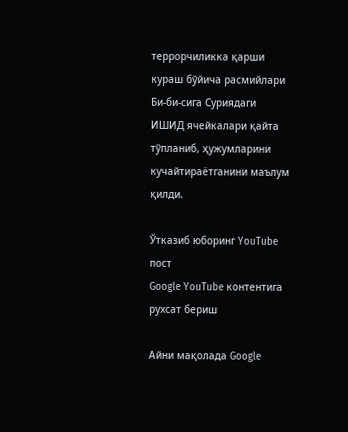террорчиликка қарши кураш бўйича расмийлари Би-би-сига Суриядаги ИШИД ячейкалари қайта тўпланиб, ҳужумларини кучайтираётганини маълум қилди.

Ўтказиб юборинг YouTube пост
Google YouTube контентига рухсат бериш

Айни мақолада Google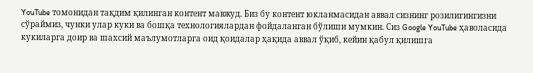YouTube томонидан тақдим қилинган контент мавжуд. Биз бу контент юкланмасидан аввал сизнинг розилигингизни сўраймиз, чунки улар куки ва бошқа технологиялардан фойдаланган бўлиши мумкин. Сиз Google YouTube ҳаволасида кукиларга доир ва шахсий маълумотларга оид қоидалар ҳақида аввал ўқиб, кейин қабул қилишга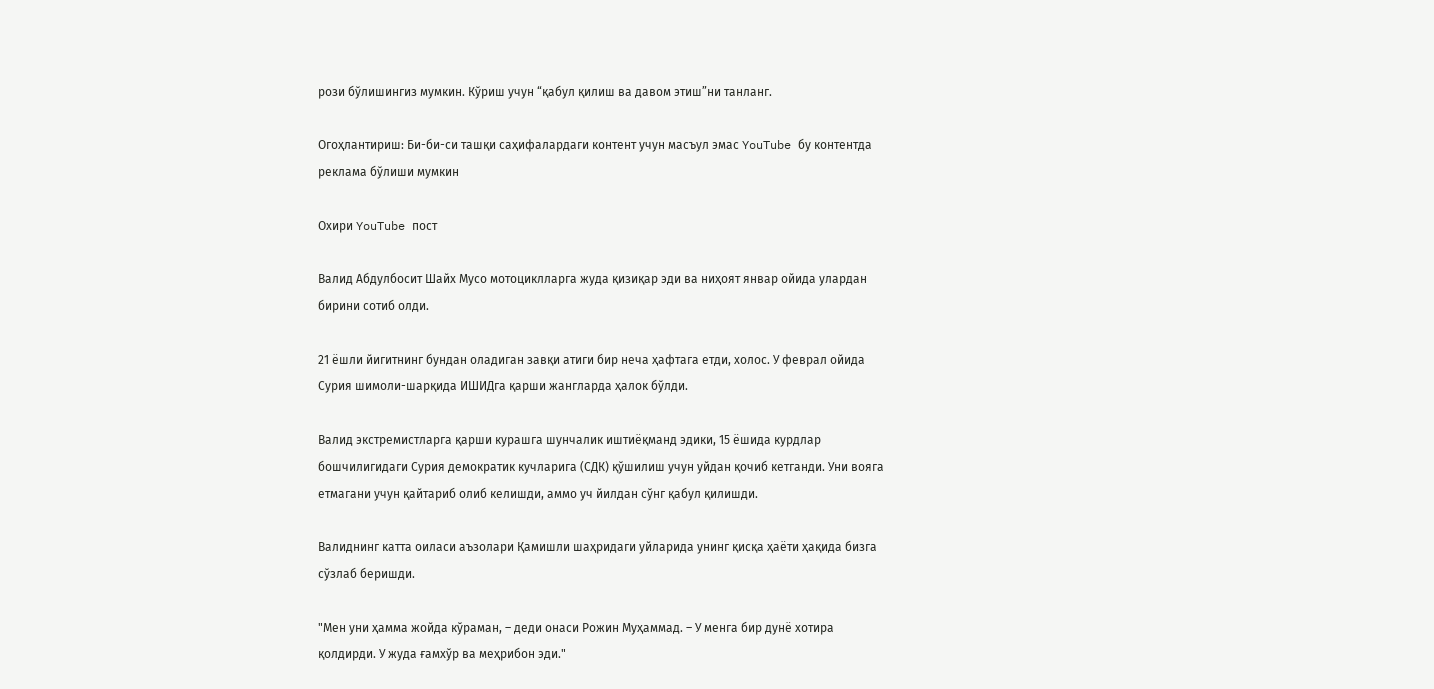рози бўлишингиз мумкин. Кўриш учун “қабул қилиш ва давом этиш”ни танланг.

Огоҳлантириш: Би-би-си ташқи саҳифалардаги контент учун масъул эмас YouTube бу контентда реклама бўлиши мумкин

Охири YouTube пост

Валид Абдулбосит Шайх Мусо мотоциклларга жуда қизиқар эди ва ниҳоят январ ойида улардан бирини сотиб олди.

21 ёшли йигитнинг бундан оладиган завқи атиги бир неча ҳафтага етди, холос. У феврал ойида Сурия шимоли-шарқида ИШИДга қарши жангларда ҳалок бўлди.

Валид экстремистларга қарши курашга шунчалик иштиёқманд эдики, 15 ёшида курдлар бошчилигидаги Сурия демократик кучларига (СДК) қўшилиш учун уйдан қочиб кетганди. Уни вояга етмагани учун қайтариб олиб келишди, аммо уч йилдан сўнг қабул қилишди.

Валиднинг катта оиласи аъзолари Қамишли шаҳридаги уйларида унинг қисқа ҳаёти ҳақида бизга сўзлаб беришди.

"Мен уни ҳамма жойда кўраман, – деди онаси Рожин Муҳаммад. – У менга бир дунё хотира қолдирди. У жуда ғамхўр ва меҳрибон эди."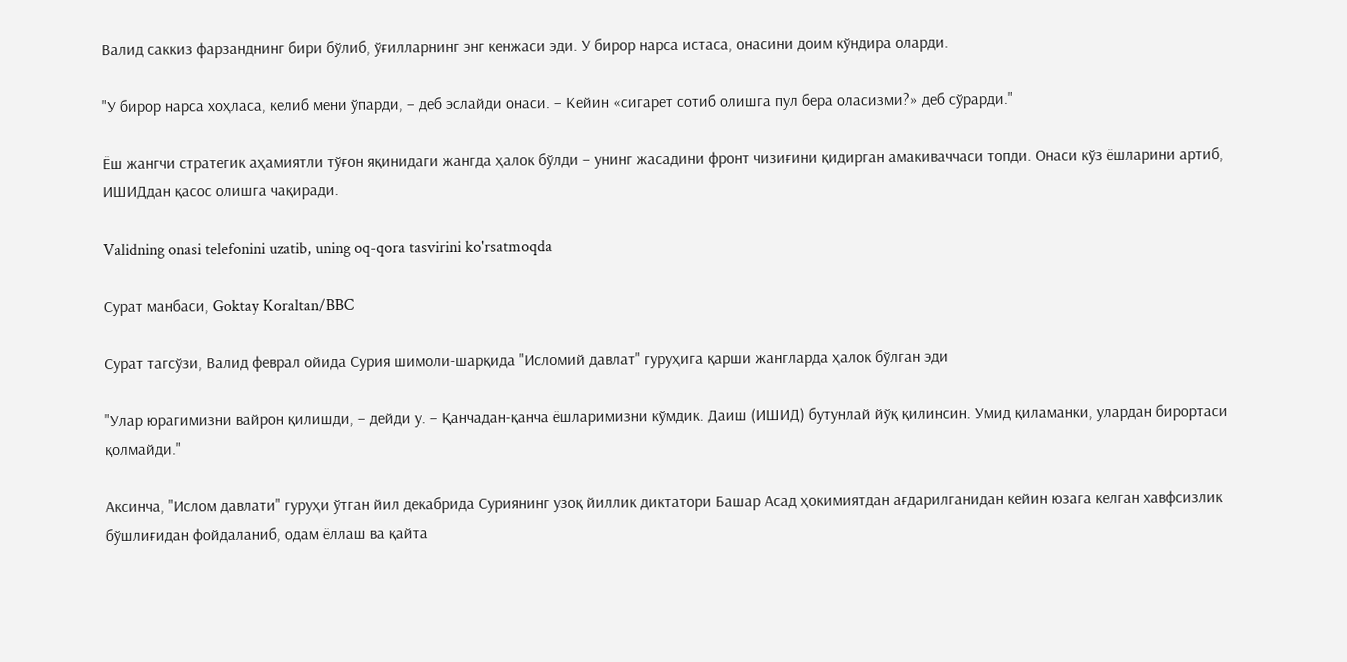Валид саккиз фарзанднинг бири бўлиб, ўғилларнинг энг кенжаси эди. У бирор нарса истаса, онасини доим кўндира оларди.

"У бирор нарса хоҳласа, келиб мени ўпарди, – деб эслайди онаси. – Кейин «сигарет сотиб олишга пул бера оласизми?» деб сўрарди."

Ёш жангчи стратегик аҳамиятли тўғон яқинидаги жангда ҳалок бўлди – унинг жасадини фронт чизиғини қидирган амакиваччаси топди. Онаси кўз ёшларини артиб, ИШИДдан қасос олишга чақиради.

Validning onasi telefonini uzatib, uning oq-qora tasvirini ko'rsatmoqda

Сурат манбаси, Goktay Koraltan/BBC

Сурат тагсўзи, Валид феврал ойида Сурия шимоли-шарқида "Исломий давлат" гуруҳига қарши жангларда ҳалок бўлган эди

"Улар юрагимизни вайрон қилишди, – дейди у. – Қанчадан-қанча ёшларимизни кўмдик. Даиш (ИШИД) бутунлай йўқ қилинсин. Умид қиламанки, улардан бирортаси қолмайди."

Аксинча, "Ислом давлати" гуруҳи ўтган йил декабрида Суриянинг узоқ йиллик диктатори Башар Асад ҳокимиятдан ағдарилганидан кейин юзага келган хавфсизлик бўшлиғидан фойдаланиб, одам ёллаш ва қайта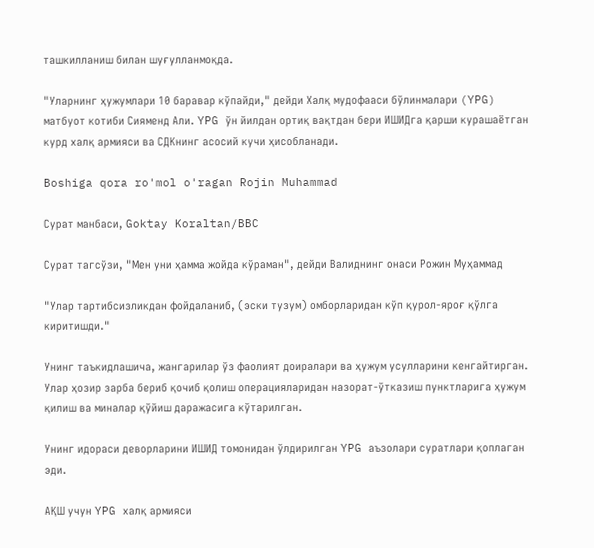ташкилланиш билан шуғулланмоқда.

"Уларнинг ҳужумлари 10 баравар кўпайди," дейди Халқ мудофааси бўлинмалари (YPG) матбуот котиби Сияменд Али. YPG ўн йилдан ортиқ вақтдан бери ИШИДга қарши курашаётган курд халқ армияси ва СДКнинг асосий кучи ҳисобланади.

Boshiga qora ro'mol o'ragan Rojin Muhammad

Сурат манбаси, Goktay Koraltan/BBC

Сурат тагсўзи, "Мен уни ҳамма жойда кўраман", дейди Валиднинг онаси Рожин Муҳаммад

"Улар тартибсизликдан фойдаланиб, (эски тузум) омборларидан кўп қурол-яроғ қўлга киритишди."

Унинг таъкидлашича, жангарилар ўз фаолият доиралари ва ҳужум усулларини кенгайтирган. Улар ҳозир зарба бериб қочиб қолиш операцияларидан назорат-ўтказиш пунктларига ҳужум қилиш ва миналар қўйиш даражасига кўтарилган.

Унинг идораси деворларини ИШИД томонидан ўлдирилган YPG аъзолари суратлари қоплаган эди.

АҚШ учун YPG халқ армияси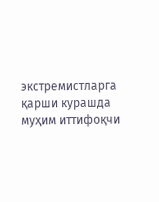экстремистларга қарши курашда муҳим иттифоқчи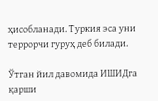ҳисобланади. Туркия эса уни террорчи гуруҳ деб билади.

Ўтган йил давомида ИШИДга қарши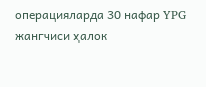операцияларда 30 нафар YPG жангчиси ҳалок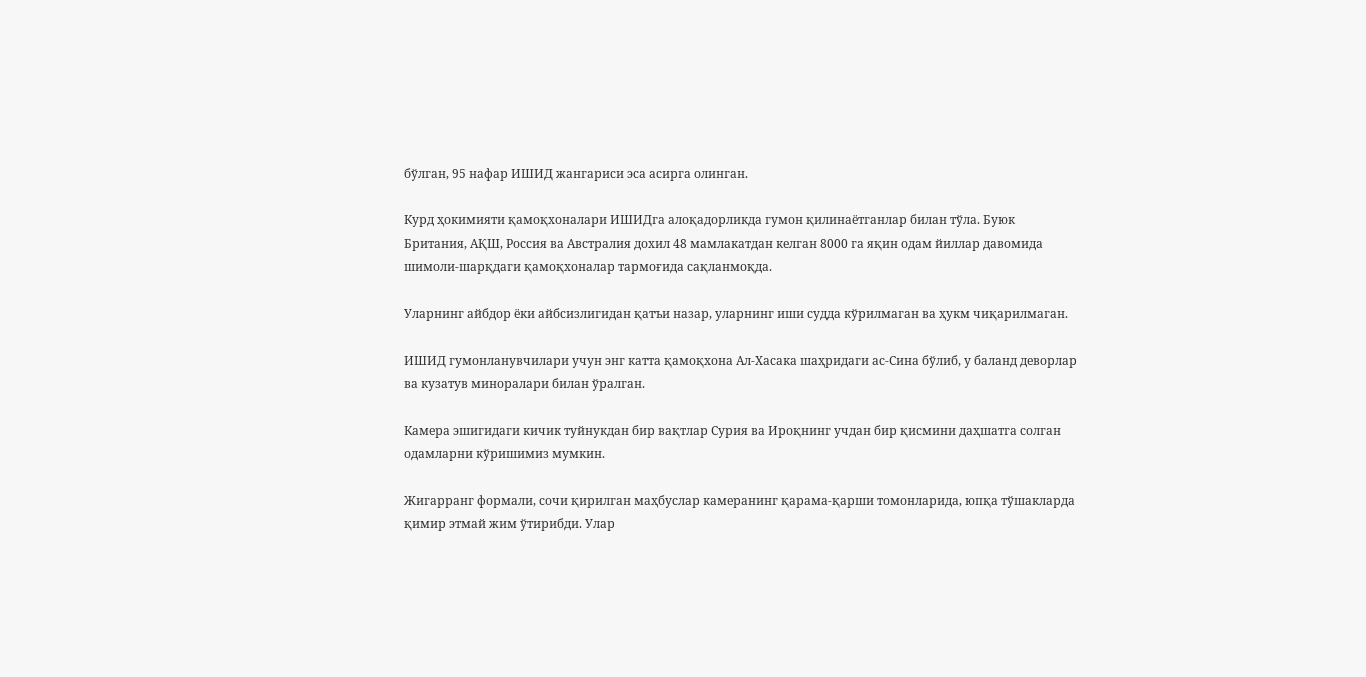бўлган, 95 нафар ИШИД жангариси эса асирга олинган.

Курд ҳокимияти қамоқхоналари ИШИДга алоқадорликда гумон қилинаётганлар билан тўла. Буюк Британия, АҚШ, Россия ва Австралия дохил 48 мамлакатдан келган 8000 га яқин одам йиллар давомида шимоли-шарқдаги қамоқхоналар тармоғида сақланмоқда.

Уларнинг айбдор ёки айбсизлигидан қатъи назар, уларнинг иши судда кўрилмаган ва ҳукм чиқарилмаган.

ИШИД гумонланувчилари учун энг катта қамоқхона Ал-Хасака шаҳридаги ас-Сина бўлиб, у баланд деворлар ва кузатув миноралари билан ўралган.

Камера эшигидаги кичик туйнукдан бир вақтлар Сурия ва Ироқнинг учдан бир қисмини даҳшатга солган одамларни кўришимиз мумкин.

Жигарранг формали, сочи қирилган маҳбуслар камеранинг қарама-қарши томонларида, юпқа тўшакларда қимир этмай жим ўтирибди. Улар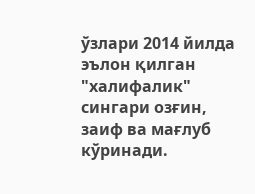ўзлари 2014 йилда эълон қилган "халифалик" сингари озғин, заиф ва мағлуб кўринади.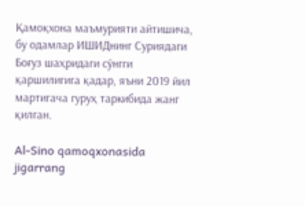Қамоқхона маъмурияти айтишича, бу одамлар ИШИДнинг Суриядаги Боғуз шаҳридаги сўнгги қаршилигига қадар, яъни 2019 йил мартигача гуруҳ таркибида жанг қилган.

Al-Sino qamoqxonasida jigarrang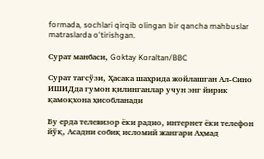formada, sochlari qirqib olingan bir qancha mahbuslar matraslarda o'tirishgan.

Сурат манбаси, Goktay Koraltan/BBC

Сурат тагсўзи, Ҳасака шаҳрида жойлашган Ал-Сино ИШИДда гумон қилинганлар учун энг йирик қамоқхона ҳисобланади

Бу ерда телевизор ёки радио, интернет ёки телефон йўқ, Асадни собиқ исломий жангари Аҳмад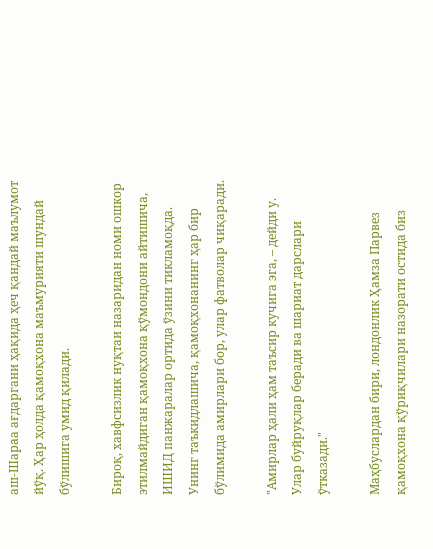аш-Шарaа ағдаргани ҳақида ҳеч қандай маълумот йўқ. Ҳар ҳолда қамоқхона маъмурияти шундай бўлишига умид қилади.

Бироқ, хавфсизлик нуқтаи назаридан номи ошкор этилмайдиган қамоқхона қўмондони айтишича, ИШИД панжаралар ортида ўзини тикламоқда. Унинг таъкидлашича, қамоқхонанинг ҳар бир бўлимида амирлари бор, улар фатволар чиқаради.

"Амирлар ҳали ҳам таъсир кучига эга, – дейди у. Улар буйруқлар беради ва шариат дарслари ўтказади."

Маҳбуслардан бири, лондонлик Ҳамза Парвез қамоқхона қўриқчилари назорати остида биз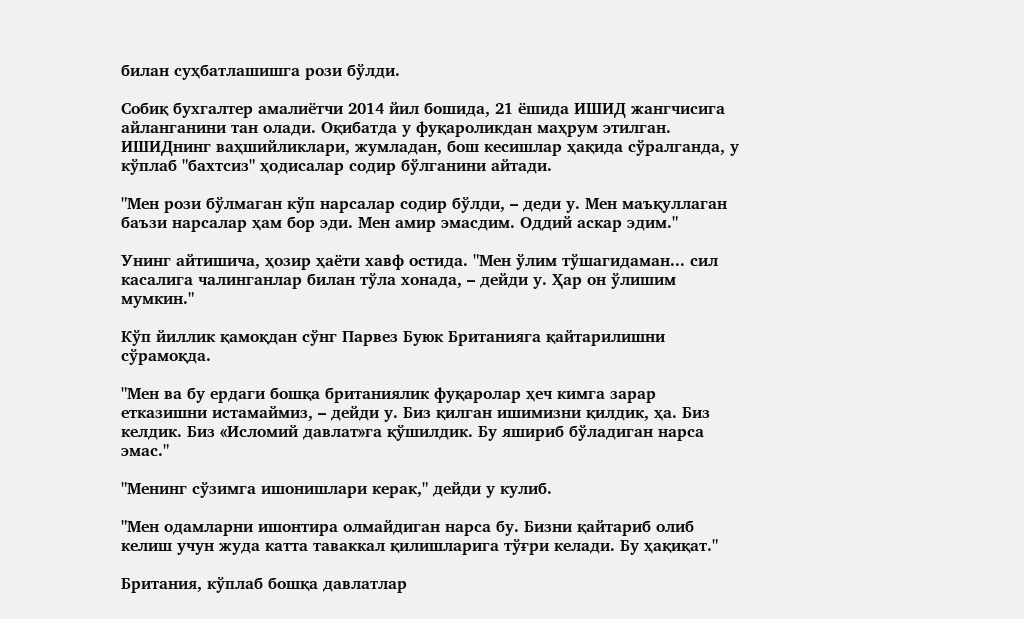билан суҳбатлашишга рози бўлди.

Собиқ бухгалтер амалиётчи 2014 йил бошида, 21 ёшида ИШИД жангчисига айланганини тан олади. Оқибатда у фуқароликдан маҳрум этилган. ИШИДнинг ваҳшийликлари, жумладан, бош кесишлар ҳақида сўралганда, у кўплаб "бахтсиз" ҳодисалар содир бўлганини айтади.

"Мен рози бўлмаган кўп нарсалар содир бўлди, – деди у. Мен маъқуллаган баъзи нарсалар ҳам бор эди. Мен амир эмасдим. Оддий аскар эдим."

Унинг айтишича, ҳозир ҳаёти хавф остида. "Мен ўлим тўшагидаман... сил касалига чалинганлар билан тўла хонада, – дейди у. Ҳар он ўлишим мумкин."

Кўп йиллик қамоқдан сўнг Парвез Буюк Британияга қайтарилишни сўрамоқда.

"Мен ва бу ердаги бошқа британиялик фуқаролар ҳеч кимга зарар етказишни истамаймиз, – дейди у. Биз қилган ишимизни қилдик, ҳа. Биз келдик. Биз «Исломий давлат»га қўшилдик. Бу яшириб бўладиган нарса эмас."

"Менинг сўзимга ишонишлари керак," дейди у кулиб.

"Мен одамларни ишонтира олмайдиган нарса бу. Бизни қайтариб олиб келиш учун жуда катта таваккал қилишларига тўғри келади. Бу ҳақиқат."

Британия, кўплаб бошқа давлатлар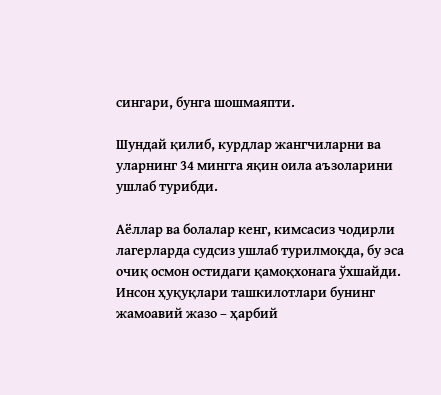сингари, бунга шошмаяпти.

Шундай қилиб, курдлар жангчиларни ва уларнинг 34 мингга яқин оила аъзоларини ушлаб турибди.

Аёллар ва болалар кенг, кимсасиз чодирли лагерларда судсиз ушлаб турилмоқда, бу эса очиқ осмон остидаги қамоқхонага ўхшайди. Инсон ҳуқуқлари ташкилотлари бунинг жамоавий жазо – ҳарбий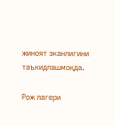жиноят эканлигини таъкидлашмоқда.

Рож лагери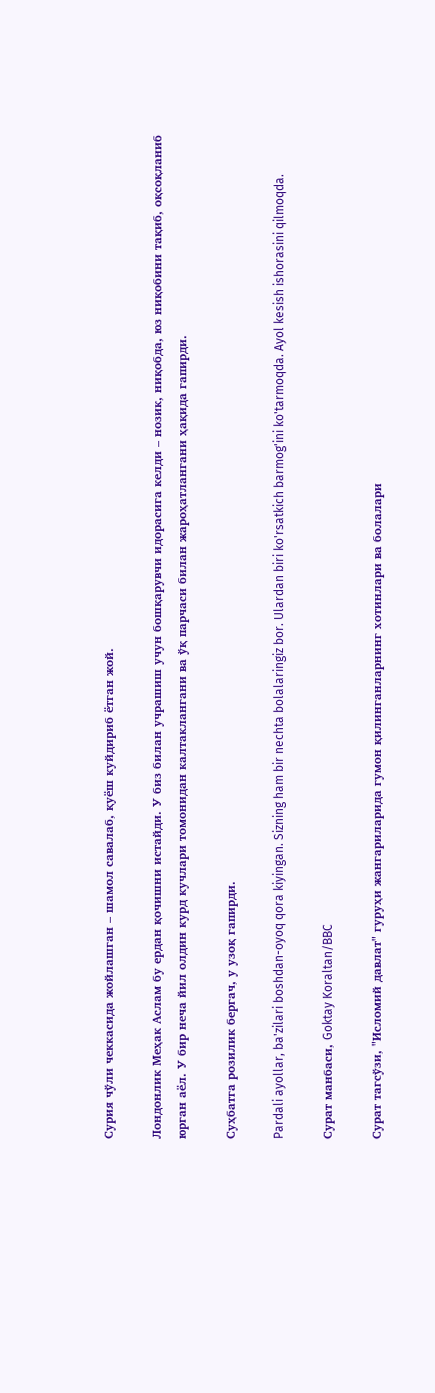Сурия чўли чеккасида жойлашган – шамол савалаб, қуёш куйдириб ётган жой.

Лондонлик Меҳак Аслам бу ердан қочишни истайди. У биз билан учрашиш учун бошқарувчи идорасига келди – нозик, ниқобда, юз ниқобини тақиб, оқсоқланиб юрган аёл. У бир неча йил олдин курд кучлари томонидан калтаклангани ва ўқ парчаси билан жароҳатлангани ҳақида гапирди.

Суҳбатга розилик бергач, у узоқ гапирди.

Pardali ayollar, ba'zilari boshdan-oyoq qora kiyingan. Sizning ham bir nechta bolalaringiz bor. Ulardan biri ko'rsatkich barmog'ini ko'tarmoqda. Ayol kesish ishorasini qilmoqda.

Сурат манбаси, Goktay Koraltan/BBC

Сурат тагсўзи, "Исломий давлат" гуруҳи жангариларида гумон қилинганларнинг хотинлари ва болалари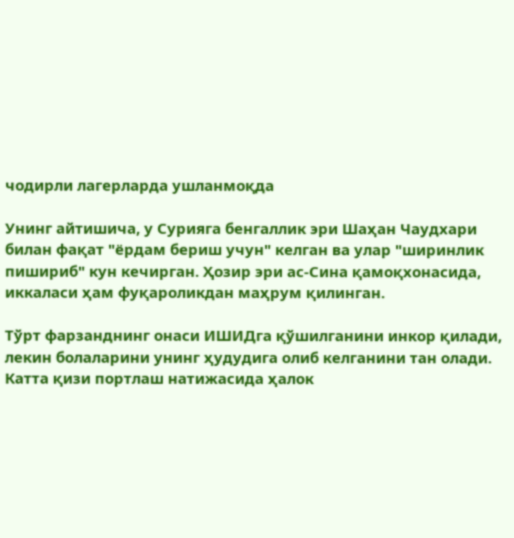чодирли лагерларда ушланмоқда

Унинг айтишича, у Сурияга бенгаллик эри Шаҳан Чаудхари билан фақат "ёрдам бериш учун" келган ва улар "ширинлик пишириб" кун кечирган. Ҳозир эри ас-Сина қамоқхонасида, иккаласи ҳам фуқароликдан маҳрум қилинган.

Тўрт фарзанднинг онаси ИШИДга қўшилганини инкор қилади, лекин болаларини унинг ҳудудига олиб келганини тан олади. Катта қизи портлаш натижасида ҳалок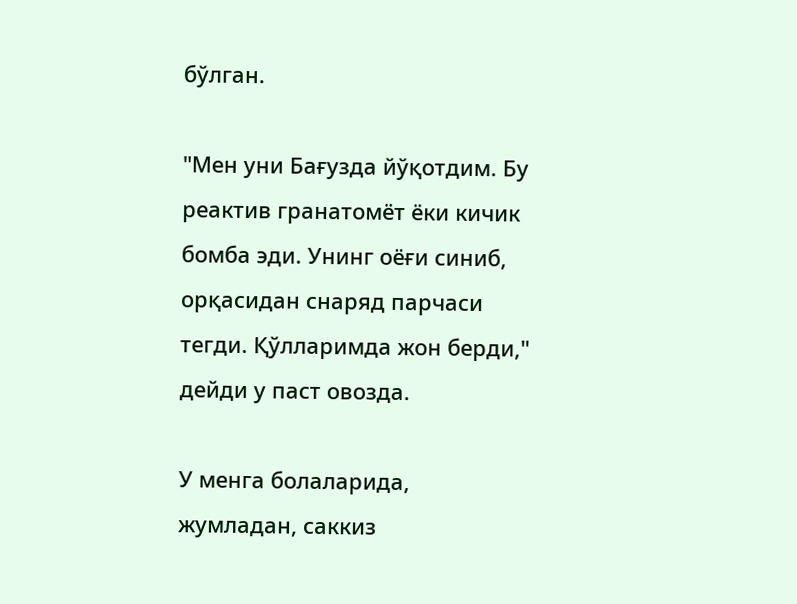бўлган.

"Мен уни Бағузда йўқотдим. Бу реактив гранатомёт ёки кичик бомба эди. Унинг оёғи синиб, орқасидан снаряд парчаси тегди. Қўлларимда жон берди," дейди у паст овозда.

У менга болаларида, жумладан, саккиз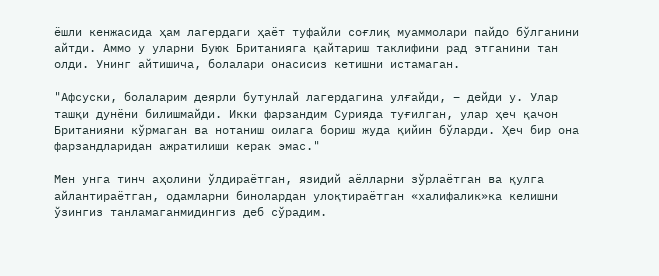ёшли кенжасида ҳам лагердаги ҳаёт туфайли соғлиқ муаммолари пайдо бўлганини айтди. Аммо у уларни Буюк Британияга қайтариш таклифини рад этганини тан олди. Унинг айтишича, болалари онасисиз кетишни истамаган.

"Афсуски, болаларим деярли бутунлай лагердагина улғайди, – дейди у. Улар ташқи дунёни билишмайди. Икки фарзандим Сурияда туғилган, улар ҳеч қачон Британияни кўрмаган ва нотаниш оилага бориш жуда қийин бўларди. Ҳеч бир она фарзандларидан ажратилиши керак эмас."

Мен унга тинч аҳолини ўлдираётган, язидий аёлларни зўрлаётган ва қулга айлантираётган, одамларни бинолардан улоқтираётган «халифалик»ка келишни ўзингиз танламаганмидингиз деб сўрадим.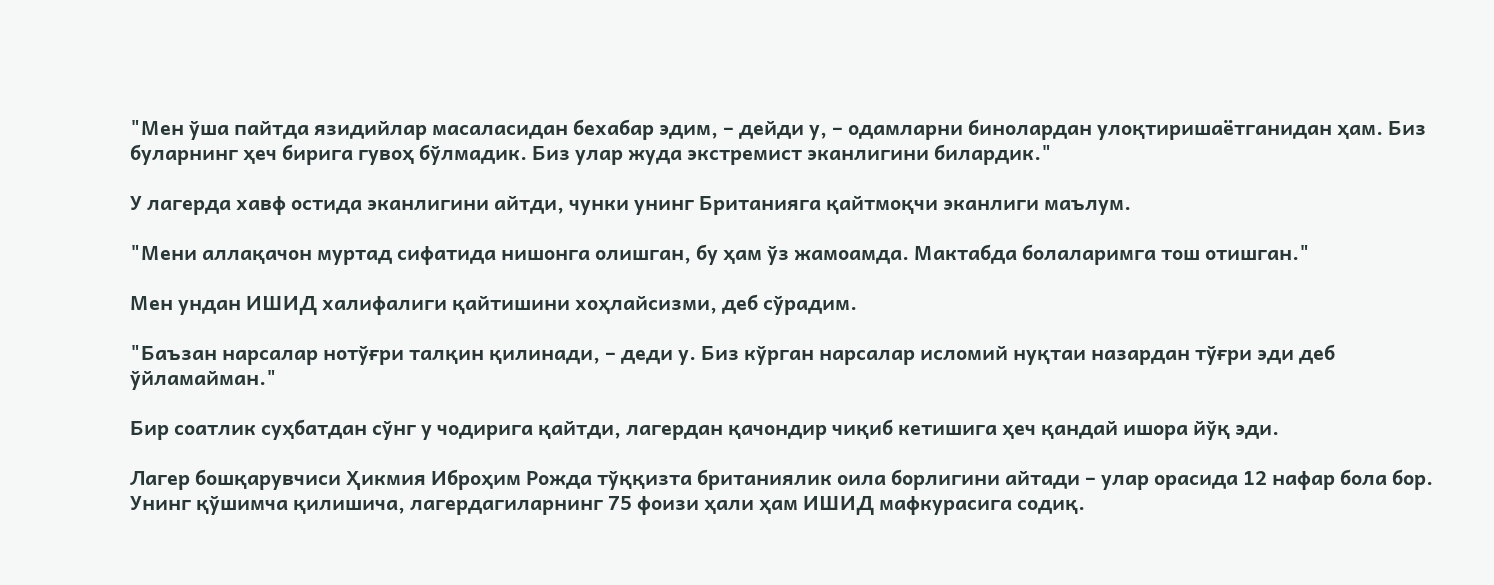"Мен ўша пайтда язидийлар масаласидан бехабар эдим, – дейди у, – одамларни бинолардан улоқтиришаётганидан ҳам. Биз буларнинг ҳеч бирига гувоҳ бўлмадик. Биз улар жуда экстремист эканлигини билардик."

У лагерда хавф остида эканлигини айтди, чунки унинг Британияга қайтмоқчи эканлиги маълум.

"Мени аллақачон муртад сифатида нишонга олишган, бу ҳам ўз жамоамда. Мактабда болаларимга тош отишган."

Мен ундан ИШИД халифалиги қайтишини хоҳлайсизми, деб сўрадим.

"Баъзан нарсалар нотўғри талқин қилинади, – деди у. Биз кўрган нарсалар исломий нуқтаи назардан тўғри эди деб ўйламайман."

Бир соатлик суҳбатдан сўнг у чодирига қайтди, лагердан қачондир чиқиб кетишига ҳеч қандай ишора йўқ эди.

Лагер бошқарувчиси Ҳикмия Иброҳим Рожда тўққизта британиялик оила борлигини айтади – улар орасида 12 нафар бола бор. Унинг қўшимча қилишича, лагердагиларнинг 75 фоизи ҳали ҳам ИШИД мафкурасига содиқ.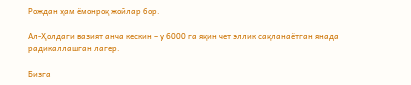Рождан ҳам ёмонроқ жойлар бор.

Ал-Ҳолдаги вазият анча кескин – у 6000 га яқин чет эллик сақланаётган янада радикаллашган лагер.

Бизга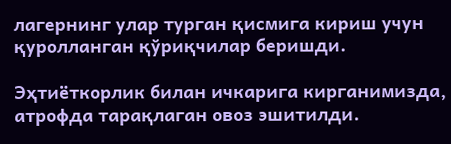лагернинг улар турган қисмига кириш учун қуролланган қўриқчилар беришди.

Эҳтиёткорлик билан ичкарига кирганимизда, атрофда тарақлаган овоз эшитилди.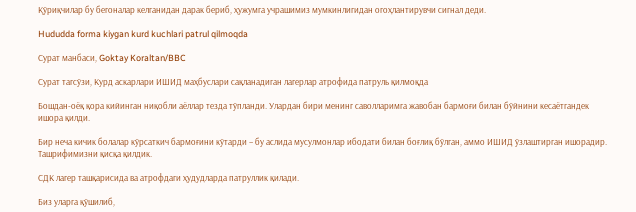Қўриқчилар бу бегоналар келганидан дарак бериб, ҳужумга учрашимиз мумкинлигидан огоҳлантирувчи сигнал деди.

Hududda forma kiygan kurd kuchlari patrul qilmoqda

Сурат манбаси, Goktay Koraltan/BBC

Сурат тагсўзи, Курд аскарлари ИШИД маҳбуслари сақланадиган лагерлар атрофида патруль қилмоқда

Бошдан-оёқ қора кийинган ниқобли аёллар тезда тўпланди. Улардан бири менинг саволларимга жавобан бармоғи билан бўйнини кесаётгандек ишора қилди.

Бир неча кичик болалар кўрсаткич бармоғини кўтарди – бу аслида мусулмонлар ибодати билан боғлиқ бўлган, аммо ИШИД ўзлаштирган ишорадир. Ташрифимизни қисқа қилдик.

СДК лагер ташқарисида ва атрофдаги ҳудудларда патруллик қилади.

Биз уларга қўшилиб,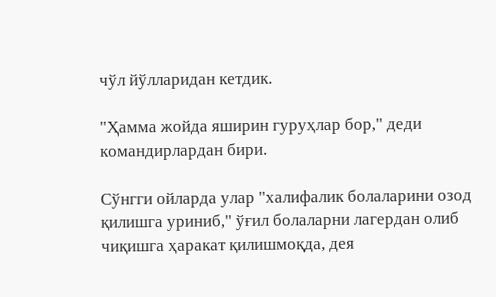чўл йўлларидан кетдик.

"Ҳамма жойда яширин гуруҳлар бор," деди командирлардан бири.

Сўнгги ойларда улар "халифалик болаларини озод қилишга уриниб," ўғил болаларни лагердан олиб чиқишга ҳаракат қилишмоқда, дея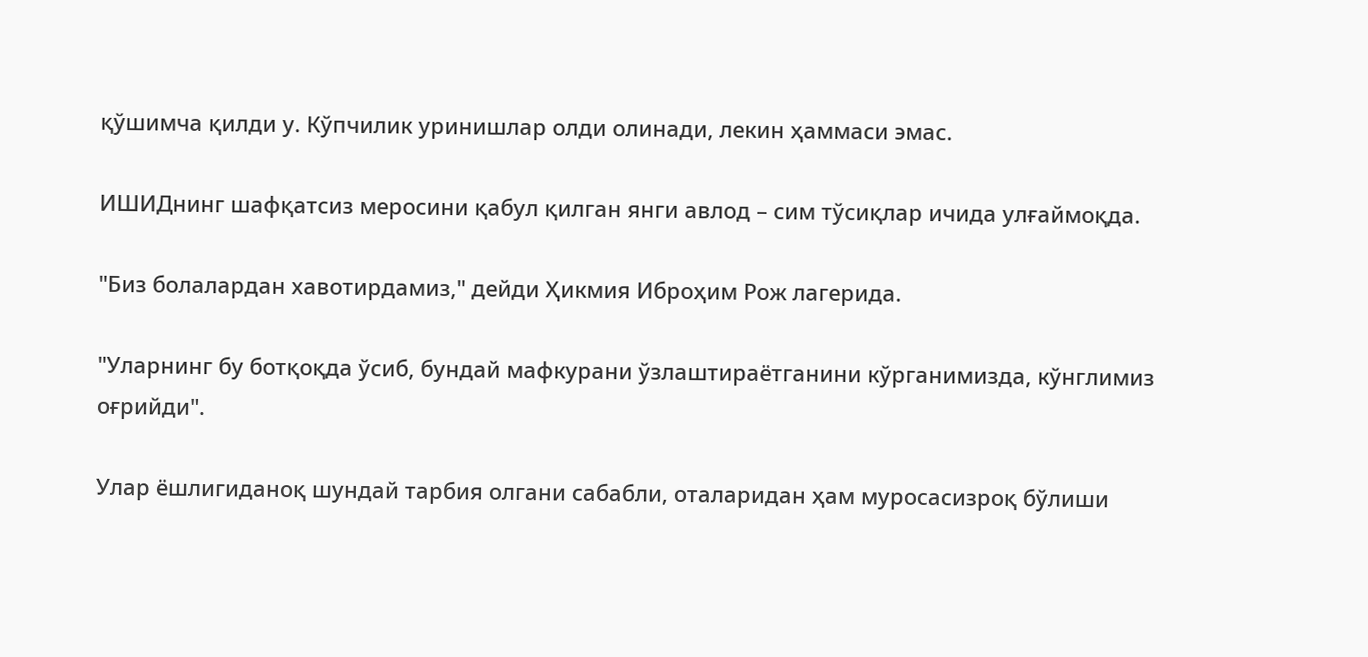қўшимча қилди у. Кўпчилик уринишлар олди олинади, лекин ҳаммаси эмас.

ИШИДнинг шафқатсиз меросини қабул қилган янги авлод – сим тўсиқлар ичида улғаймоқда.

"Биз болалардан хавотирдамиз," дейди Ҳикмия Иброҳим Рож лагерида.

"Уларнинг бу ботқоқда ўсиб, бундай мафкурани ўзлаштираётганини кўрганимизда, кўнглимиз оғрийди".

Улар ёшлигиданоқ шундай тарбия олгани сабабли, оталаридан ҳам муросасизроқ бўлиши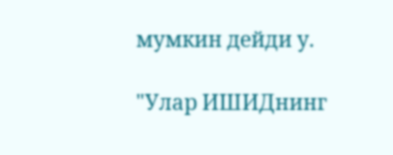мумкин дейди у.

"Улар ИШИДнинг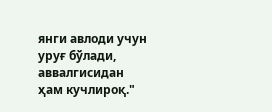янги авлоди учун уруғ бўлади, аввалгисидан ҳам кучлироқ."